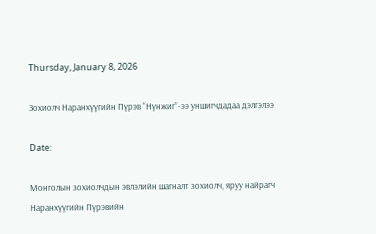Thursday, January 8, 2026

Зохиолч Наранхүүгийн Пүрэв “Нүнжиг”-ээ уншигчдадаа дэлгэлээ

Date:

Монголын зохиолчдын эвлэлийн шагналт зохиолч, яруу найрагч Наранхүүгийн Пүрэвийн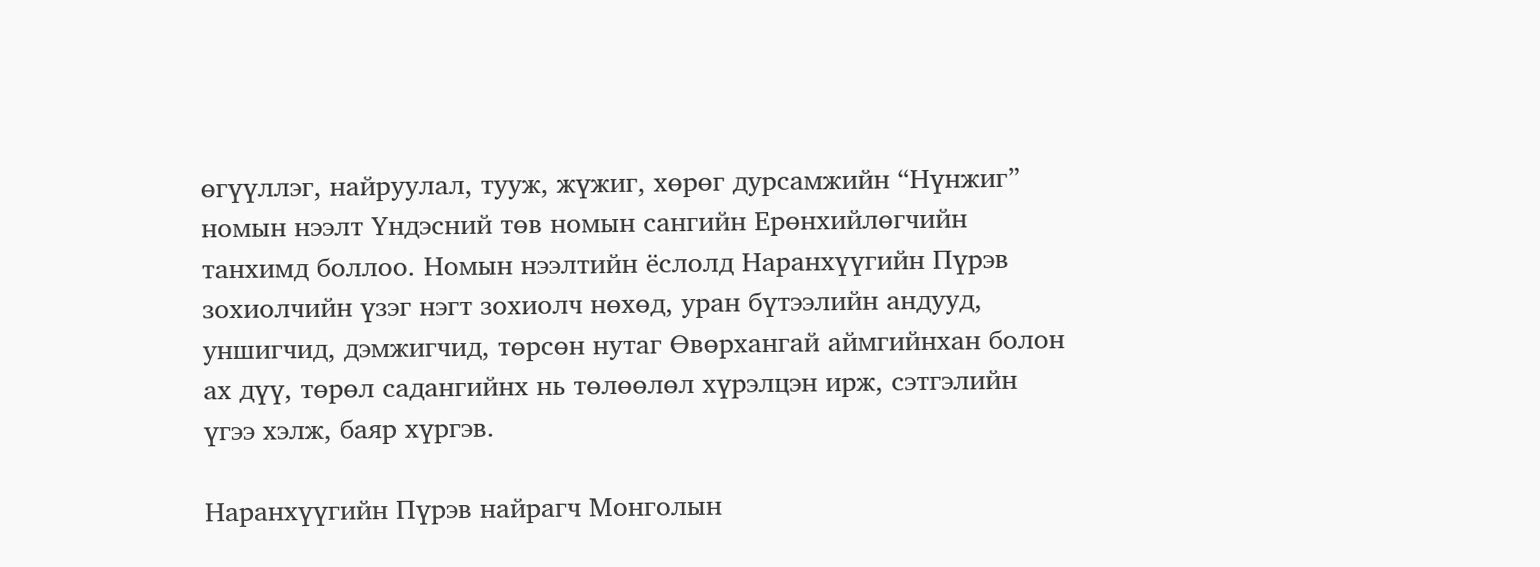өгүүллэг, найруулал, тууж, жүжиг, хөрөг дурсамжийн “Нүнжиг” номын нээлт Үндэсний төв номын сангийн Ерөнхийлөгчийн танхимд боллоо. Номын нээлтийн ёслолд Наранхүүгийн Пүрэв зохиолчийн үзэг нэгт зохиолч нөхөд, уран бүтээлийн андууд, уншигчид, дэмжигчид, төрсөн нутаг Өвөрхангай аймгийнхан болон ах дүү, төрөл садангийнх нь төлөөлөл хүрэлцэн ирж, сэтгэлийн үгээ хэлж, баяр хүргэв.

Наранхүүгийн Пүрэв найрагч Монголын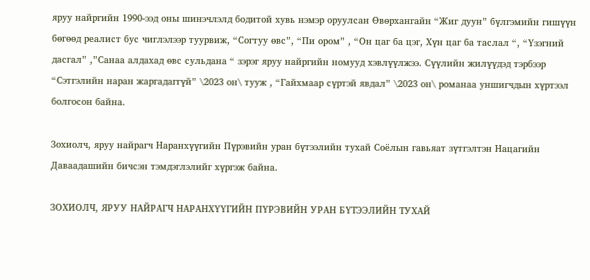яруу найргийн 1990-ээд оны шинэчлэлд бодитой хувь нэмэр оруулсан Өвөрхангайн “Жиг дуун” бүлгэмийн гишүүн бөгөөд реалист бус чиглэлээр туурвиж, “Согтуу өвс”, “Пи ором” , “Он цаг ба цэг, Хүн цаг ба таслал “, “Үзэгний дасгал” ,”Санаа алдахад өвс сульдана “ зэрэг яруу найргийн номууд хэвлүүлжээ. Сүүлийн жилүүдэд тэрбээр “Сэтгэлийн наран жаргадаггүй” \2023 он\ тууж , “Гайхмаар сүртэй явдал” \2023 он\ романаа уншигчдын хүртээл болгосон байна.

Зохиолч, яруу найрагч Наранхүүгийн Пүрэвийн уран бүтээлийн тухай Соёлын гавьяат зүтгэлтэн Нацагийн Даваадашийн бичсэн тэмдэглэлийг хүргэж байна.

ЗОХИОЛЧ, ЯРУУ НАЙРАГЧ НАРАНХҮҮГИЙН ПҮРЭВИЙН УРАН БҮТЭЭЛИЙН ТУХАЙ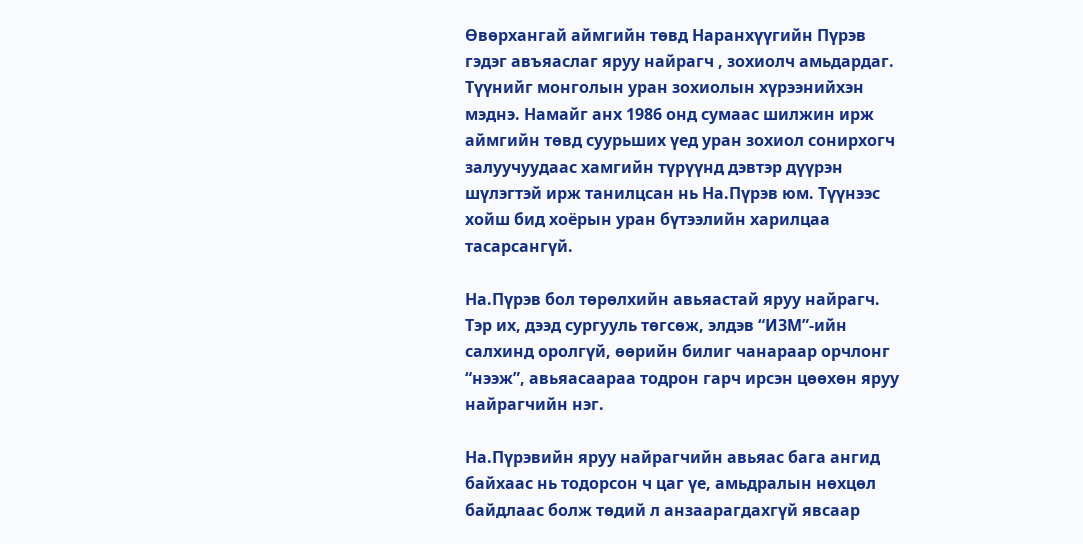Өвөрхангай аймгийн төвд Наранхүүгийн Пүрэв гэдэг авъяаслаг яруу найрагч , зохиолч амьдардаг. Түүнийг монголын уран зохиолын хүрээнийхэн мэднэ. Намайг анх 1986 онд сумаас шилжин ирж аймгийн төвд суурьших үед уран зохиол сонирхогч залуучуудаас хамгийн түрүүнд дэвтэр дүүрэн шүлэгтэй ирж танилцсан нь На.Пүрэв юм. Түүнээс хойш бид хоёрын уран бүтээлийн харилцаа тасарсангүй.

На.Пүрэв бол төрөлхийн авьяастай яруу найрагч. Тэр их, дээд сургууль төгсөж, элдэв “ИЗМ”-ийн салхинд оролгүй, өөрийн билиг чанараар орчлонг “нээж”, авьяасаараа тодрон гарч ирсэн цөөхөн яруу найрагчийн нэг.

На.Пүрэвийн яруу найрагчийн авьяас бага ангид байхаас нь тодорсон ч цаг үе, амьдралын нөхцөл байдлаас болж төдий л анзаарагдахгүй явсаар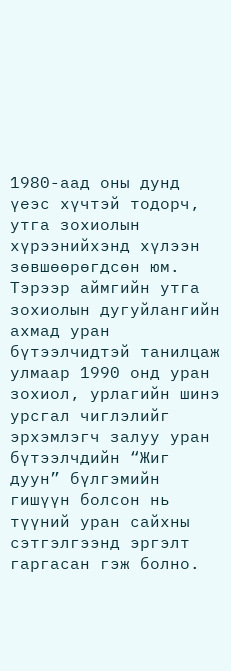1980-аад оны дунд үеэс хүчтэй тодорч, утга зохиолын хүрээнийхэнд хүлээн зөвшөөрөгдсөн юм. Тэрээр аймгийн утга зохиолын дугуйлангийн ахмад уран бүтээлчидтэй танилцаж улмаар 1990 онд уран зохиол, урлагийн шинэ урсгал чиглэлийг эрхэмлэгч залуу уран бүтээлчдийн “Жиг дуун” бүлгэмийн гишүүн болсон нь түүний уран сайхны сэтгэлгээнд эргэлт гаргасан гэж болно.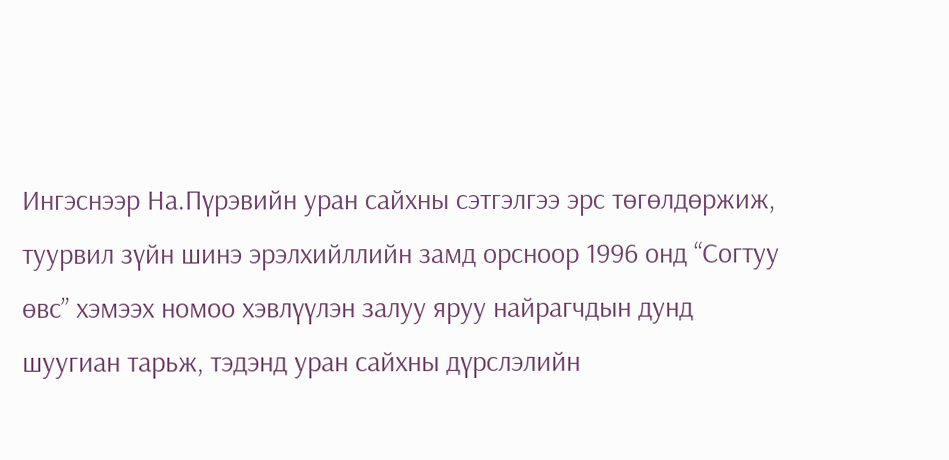Ингэснээр На.Пүрэвийн уран сайхны сэтгэлгээ эрс төгөлдөржиж, туурвил зүйн шинэ эрэлхийллийн замд орсноор 1996 онд “Согтуу өвс” хэмээх номоо хэвлүүлэн залуу яруу найрагчдын дунд шуугиан тарьж, тэдэнд уран сайхны дүрслэлийн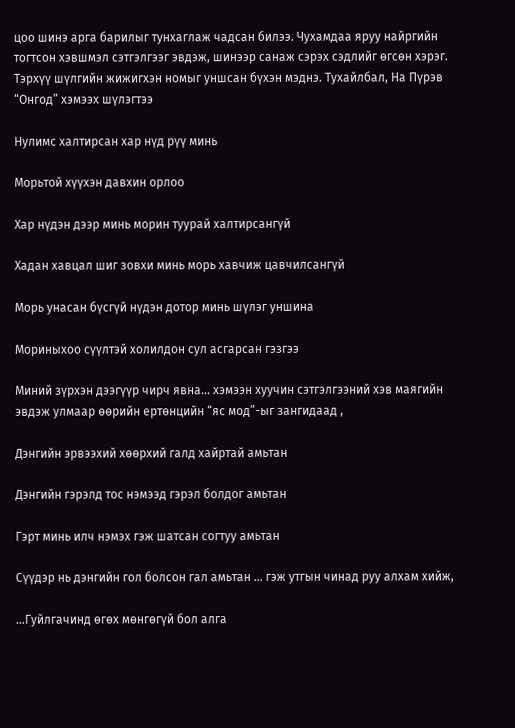цоо шинэ арга барилыг тунхаглаж чадсан билээ. Чухамдаа яруу найргийн тогтсон хэвшмэл сэтгэлгээг эвдэж, шинээр санаж сэрэх сэдлийг өгсөн хэрэг. Тэрхүү шүлгийн жижигхэн номыг уншсан бүхэн мэднэ. Тухайлбал, На Пүрэв “Онгод” хэмээх шүлэгтээ

Нулимс халтирсан хар нүд рүү минь

Морьтой хүүхэн давхин орлоо

Хар нүдэн дээр минь морин туурай халтирсангүй

Хадан хавцал шиг зовхи минь морь хавчиж цавчилсангүй

Морь унасан бүсгүй нүдэн дотор минь шүлэг уншина

Мориныхоо сүүлтэй холилдон сул асгарсан гэзгээ

Миний зүрхэн дээгүүр чирч явна… хэмээн хуучин сэтгэлгээний хэв маягийн эвдэж улмаар өөрийн ертөнцийн “яс мод”-ыг зангидаад ,

Дэнгийн эрвээхий хөөрхий галд хайртай амьтан

Дэнгийн гэрэлд тос нэмээд гэрэл болдог амьтан

Гэрт минь илч нэмэх гэж шатсан согтуу амьтан

Сүүдэр нь дэнгийн гол болсон гал амьтан … гэж утгын чинад руу алхам хийж,

…Гуйлгачинд өгөх мөнгөгүй бол алга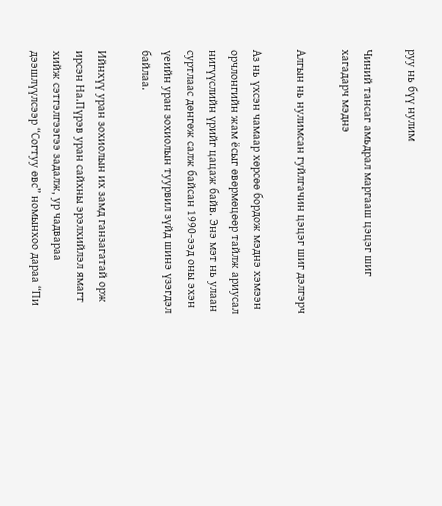руу нь бүү нулим

Чиний тансаг амьдрал маргааш цэцэг шиг хагадарч мэднэ

Алгын нь нулимсан гуйлгачин цэцэг шиг дэлгэрч

Аз нь үхсэн чамаар хөрсөө бордож мэднэ хэмээн орчлонгийн жам ёсыг өвөрмөцөөр тайлж ариусал нигүүслийн үрийг цацаж байв. Энэ мэт нь улаан суртлаас дөнгөж салж байсан 1990-ээд оны эхэн үеийн уран зохиолын туурвил зүйд шинэ үзэгдэл байлаа.

Ийнхүү уран зохиолын их замд ганзагатай орж ирсэн На.Пүрэв уран сайхны эрэлхийлэл ямагт хийж сэтгэлгээгээ задалж, ур чадвараа дээшлүүлсээр “Согтуу өвс” номынхоо дараа “Пи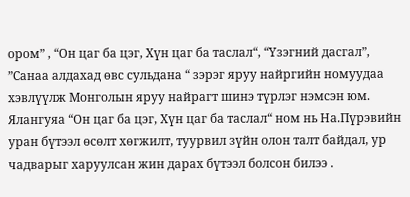ором” , “Он цаг ба цэг, Хүн цаг ба таслал“, “Үзэгний дасгал”, ”Санаа алдахад өвс сульдана “ зэрэг яруу найргийн номуудаа хэвлүүлж Монголын яруу найрагт шинэ түрлэг нэмсэн юм. Ялангуяа “Он цаг ба цэг, Хүн цаг ба таслал“ ном нь На.Пүрэвийн уран бүтээл өсөлт хөгжилт, туурвил зүйн олон талт байдал, ур чадварыг харуулсан жин дарах бүтээл болсон билээ .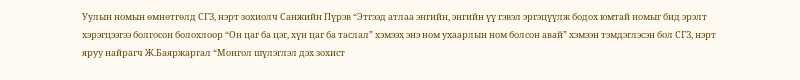Уулын номын өмнөтгөлд СГЗ, нэрт зохиолч Санжийн Пүрэв “Этгээд атлаа энгийн, энгийн үү гэвэл эргэцүүлж бодох юмтай номыг бид эрэлт хэрэгцээгээ болгосон болохлоор “Он цаг ба цэг, хүн цаг ба таслал” хэмээх энэ ном ухаарлын ном болсон авай” хэмээн тэмдэглэсэн бол СГЗ, нэрт яруу найрагч Ж.Баяржаргал “Монгол шүлэглэл дэх зохист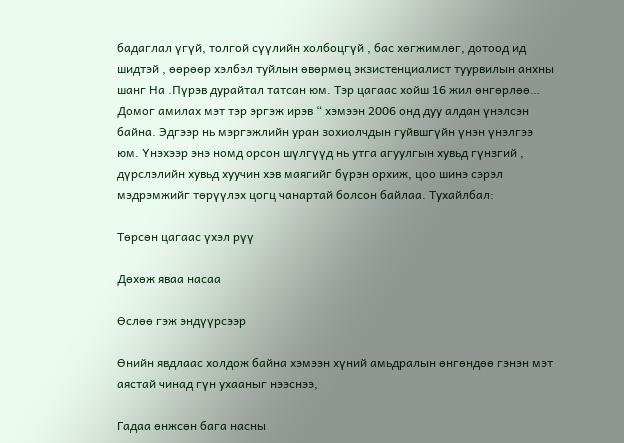бадаглал үгүй, толгой сүүлийн холбоцгүй , бас хөгжимлөг, дотоод ид шидтэй , өөрөөр хэлбэл туйлын өвөрмөц экзистенциалист туурвилын анхны шанг На .Пүрэв дурайтал татсан юм. Тэр цагаас хойш 16 жил өнгөрлөө… Домог амилах мэт тэр эргэж ирэв “ хэмээн 2006 онд дуу алдан үнэлсэн байна. Эдгээр нь мэргэжлийн уран зохиолчдын гуйвшгүйн үнэн үнэлгээ юм. Үнэхээр энэ номд орсон шүлгүүд нь утга агуулгын хувьд гүнзгий , дүрслэлийн хувьд хуучин хэв маягийг бүрэн орхиж, цоо шинэ сэрэл мэдрэмжийг төрүүлэх цогц чанартай болсон байлаа. Тухайлбал:

Төрсөн цагаас үхэл рүү

Дөхөж яваа насаа

Өслөө гэж эндүүрсээр

Өнийн явдлаас холдож байна хэмээн хүний амьдралын өнгөндөө гэнэн мэт аястай чинад гүн ухааныг нээснээ,

Гадаа өнжсөн бага насны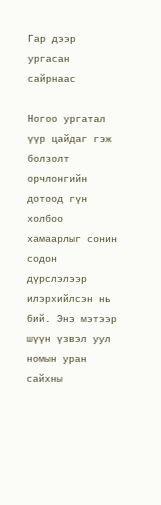Гар дээр ургасан сайрнаас

Ногоо ургатал үүр цайдаг гэж болзолт орчлонгийн дотоод гүн холбоо хамаарлыг сонин содон дүрслэлээр илэрхийлсэн нь бий. Энэ мэтээр шүүн үзвэл уул номын уран сайхны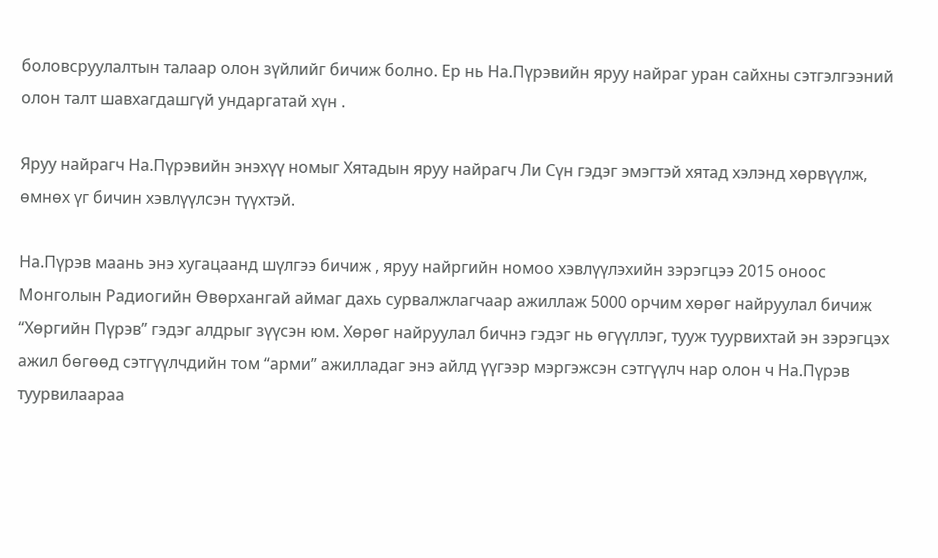боловсруулалтын талаар олон зүйлийг бичиж болно. Ер нь На.Пүрэвийн яруу найраг уран сайхны сэтгэлгээний олон талт шавхагдашгүй ундаргатай хүн .

Яруу найрагч На.Пүрэвийн энэхүү номыг Хятадын яруу найрагч Ли Сүн гэдэг эмэгтэй хятад хэлэнд хөрвүүлж, өмнөх үг бичин хэвлүүлсэн түүхтэй.

На.Пүрэв маань энэ хугацаанд шүлгээ бичиж , яруу найргийн номоо хэвлүүлэхийн зэрэгцээ 2015 оноос Монголын Радиогийн Өвөрхангай аймаг дахь сурвалжлагчаар ажиллаж 5000 орчим хөрөг найруулал бичиж “Хөргийн Пүрэв” гэдэг алдрыг зүүсэн юм. Хөрөг найруулал бичнэ гэдэг нь өгүүллэг, тууж туурвихтай эн зэрэгцэх ажил бөгөөд сэтгүүлчдийн том “арми” ажилладаг энэ айлд үүгээр мэргэжсэн сэтгүүлч нар олон ч На.Пүрэв туурвилаараа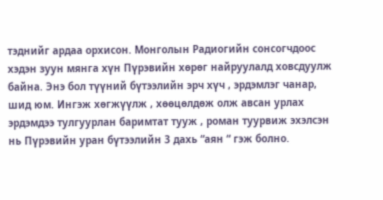тэднийг ардаа орхисон. Монголын Радиогийн сонсогчдоос хэдэн зуун мянга хүн Пүрэвийн хөрөг найруулалд ховсдуулж байна. Энэ бол түүний бүтээлийн эрч хүч , эрдэмлэг чанар, шид юм. Ингэж хөгжүүлж , хөөцөлдөж олж авсан урлах эрдэмдээ тулгуурлан баримтат тууж , роман туурвиж эхэлсэн нь Пүрэвийн уран бүтээлийн 3 дахь “аян “ гэж болно.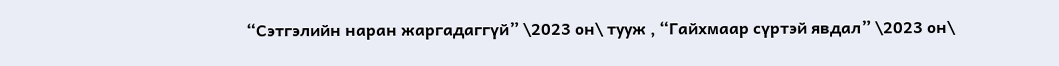“Сэтгэлийн наран жаргадаггүй” \2023 он\ тууж , “Гайхмаар сүртэй явдал” \2023 он\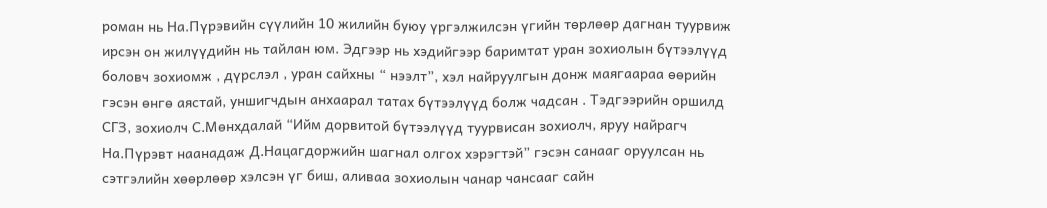роман нь На.Пүрэвийн сүүлийн 10 жилийн буюу үргэлжилсэн үгийн төрлөөр дагнан туурвиж ирсэн он жилүүдийн нь тайлан юм. Эдгээр нь хэдийгээр баримтат уран зохиолын бүтээлүүд боловч зохиомж , дүрслэл , уран сайхны “ нээлт”, хэл найруулгын донж маягаараа өөрийн гэсэн өнгө аястай, уншигчдын анхаарал татах бүтээлүүд болж чадсан . Тэдгээрийн оршилд СГЗ, зохиолч С.Мөнхдалай “Ийм дорвитой бүтээлүүд туурвисан зохиолч, яруу найрагч На.Пүрэвт наанадаж Д.Нацагдоржийн шагнал олгох хэрэгтэй” гэсэн санааг оруулсан нь сэтгэлийн хөөрлөөр хэлсэн үг биш, аливаа зохиолын чанар чансааг сайн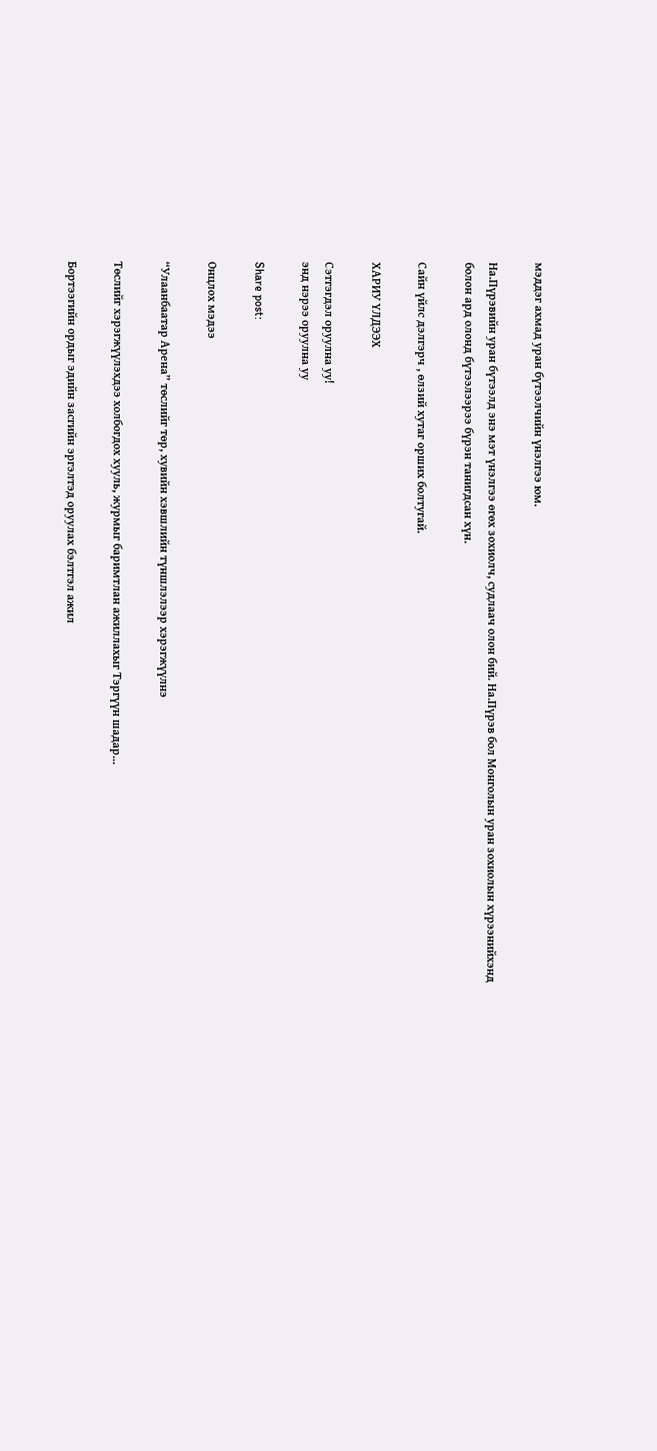мэддэг ахмад уран бүтээлчийн үнэлгээ юм.

На.Пүрэвийн уран бүтээлд энэ мэт үнэлгээ өгөх зохиолч, судлаач олон бий. На.Пүрэв бол Монголын уран зохиолын хүрээнийхэнд болон ард олонд бүтээлээрээ бүрэн танигдсан хүн.

Сайн үйлс дэлгэрч , өлзий хутаг орших болтугай.

ХАРИУ ҮЛДЭЭХ

Сэтгэгдэл оруулна уу!
энд нэрээ оруулна уу

Share post:

Онцлох мэдээ

“Улаанбаатар Арена” төслийг төр, хувийн хэвшлийн түншлэлээр хэрэгжүүлнэ

Төслийг хэрэгжүүлэхдээ холбогдох хууль, журмыг баримтлан ажиллахыг Тэргүүн шадар...

Бортээгийн ордыг эдийн засгийн эргэлтэд оруулах бэлтгэл ажил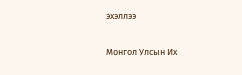эхэллээ

Монгол Улсын Их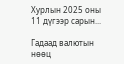Хурлын 2025 оны 11 дүгээр сарын...

Гадаад валютын нөөц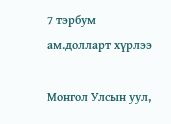7 тэрбум ам.долларт хүрлээ

Монгол Улсын уул,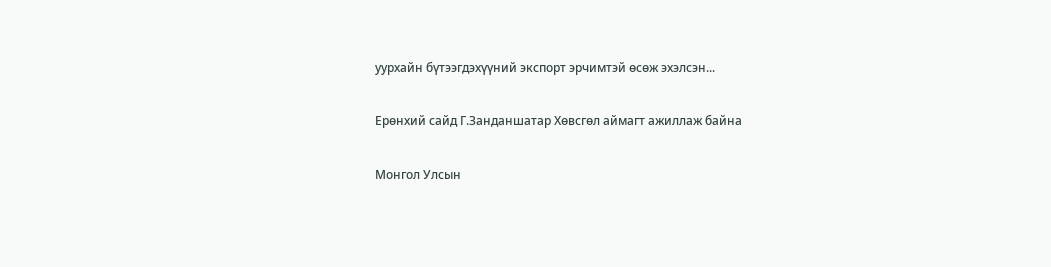уурхайн бүтээгдэхүүний экспорт эрчимтэй өсөж эхэлсэн...

Ерөнхий сайд Г.Занданшатар Хөвсгөл аймагт ажиллаж байна

Монгол Улсын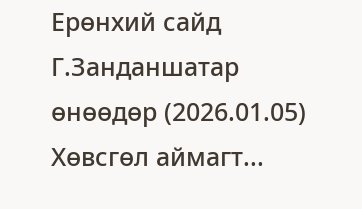Ерөнхий сайд Г.Занданшатар өнөөдөр (2026.01.05) Хөвсгөл аймагт...